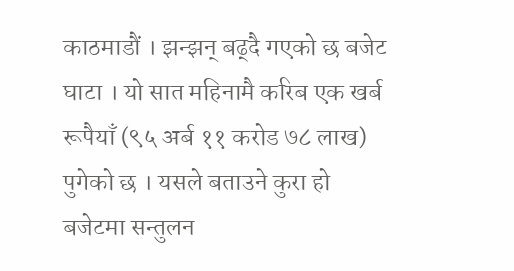काठमाडौं । झन्झन् बढ्दै गएको छ बजेट घाटा । यो सात महिनामै करिब एक खर्ब रूपैयाँ (९५ अर्ब ११ करोड ७८ लाख) पुगेको छ । यसले बताउने कुरा हो बजेटमा सन्तुलन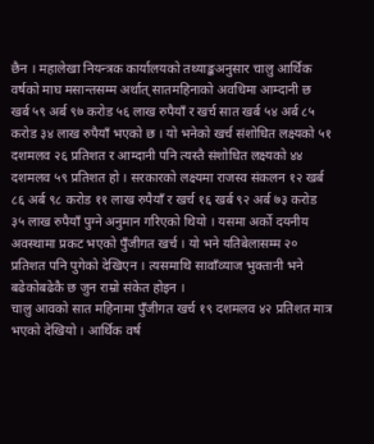छैन । महालेखा नियन्त्रक कार्यालयको तथ्याङ्कअनुसार चालु आर्थिक वर्षको माघ मसान्तसम्म अर्थात् सातमहिनाको अवधिमा आम्दानी छ खर्ब ५९ अर्ब ९७ करोड ५६ लाख रुपैयाँ र खर्च सात खर्ब ५४ अर्ब ८५ करोड ३४ लाख रुपैयाँ भएको छ । यो भनेको खर्च संशोधित लक्ष्यको ५१ दशमलव २६ प्रतिशत र आम्दानी पनि त्यस्तै संशोधित लक्ष्यको ४४ दशमलव ५९ प्रतिशत हो । सरकारको लक्ष्यमा राजस्व संकलन १२ खर्ब ८६ अर्ब ९८ करोड ११ लाख रुपैयाँ र खर्च १६ खर्ब ९२ अर्ब ७३ करोड ३५ लाख रुपैयाँ पुग्ने अनुमान गरिएको थियो । यसमा अर्को दयनीय अवस्थामा प्रकट भएको पुँजीगत खर्च । यो भने यतिबेलासम्म २० प्रतिशत पनि पुगेको देखिएन । त्यसमाथि सावाँव्याज भुक्तानी भने बढेकोबढेकै छ जुन राम्रो संकेत होइन ।
चालु आवको सात महिनामा पुँजीगत खर्च १९ दशमलव ४२ प्रतिशत मात्र भएको देखियो । आर्थिक वर्ष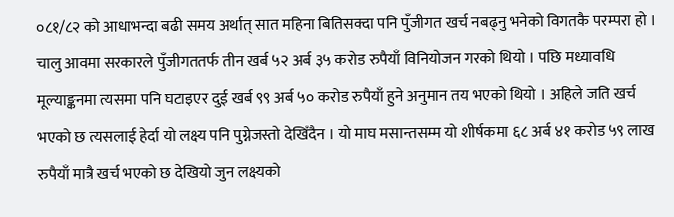०८१/८२ को आधाभन्दा बढी समय अर्थात् सात महिना बितिसक्दा पनि पुँजीगत खर्च नबढ्नु भनेको विगतकै परम्परा हो । चालु आवमा सरकारले पुँजीगततर्फ तीन खर्ब ५२ अर्ब ३५ करोड रुपैयाँ विनियोजन गरको थियो । पछि मध्यावधि मूल्याङ्कनमा त्यसमा पनि घटाइएर दुई खर्ब ९९ अर्ब ५० करोड रुपैयाँ हुने अनुमान तय भएको थियो । अहिले जति खर्च भएको छ त्यसलाई हेर्दा यो लक्ष्य पनि पुग्नेजस्तो देखिँदैन । यो माघ मसान्तसम्म यो शीर्षकमा ६८ अर्ब ४१ करोड ५९ लाख रुपैयाँ मात्रै खर्च भएको छ देखियो जुन लक्ष्यको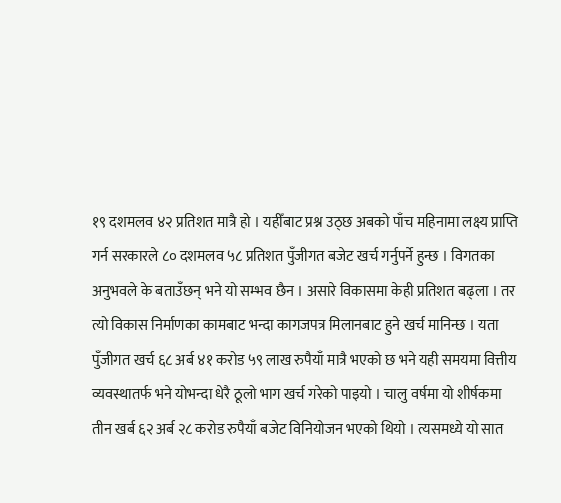१९ दशमलव ४२ प्रतिशत मात्रै हो । यहीँबाट प्रश्न उठ्छ अबको पाँच महिनामा लक्ष्य प्राप्ति गर्न सरकारले ८० दशमलव ५८ प्रतिशत पुँजीगत बजेट खर्च गर्नुपर्ने हुन्छ । विगतका अनुभवले के बताउँछन् भने यो सम्भव छैन । असारे विकासमा केही प्रतिशत बढ्ला । तर त्यो विकास निर्माणका कामबाट भन्दा कागजपत्र मिलानबाट हुने खर्च मानिन्छ । यता पुँजीगत खर्च ६८ अर्ब ४१ करोड ५९ लाख रुपैयाँ मात्रै भएको छ भने यही समयमा वित्तीय व्यवस्थातर्फ भने योभन्दा धेरै ठूलो भाग खर्च गरेको पाइयो । चालु वर्षमा यो शीर्षकमा तीन खर्ब ६२ अर्ब २८ करोड रुपैयाँ बजेट विनियोजन भएको थियो । त्यसमध्ये यो सात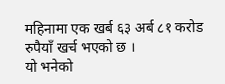महिनामा एक खर्ब ६३ अर्ब ८१ करोड रुपैयाँ खर्च भएको छ ।
यो भनेको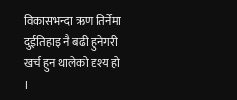विकासभन्दा ऋण तिर्नेमा दुईतिहाइ नै बढी हुनेगरी खर्च हुन थालेको दृश्य हो ।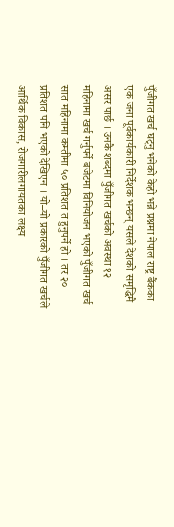पुँजीगत खर्च घट्नु भनेको केहो भन्ने प्रश्नमा नेपाल राष्ट्र बैंकका एक जना पूर्वकार्यकारी निर्देशक भन्छन् यसले देशको समृद्धिमै असर पार्छ । उनकै शब्दमा पुँजीगत खर्चको अवस्था १२ महिनामा खर्च गर्नुपर्ने बजेटमा विनियोजन भएको पुँजीगत खर्च सात महिनामा कम्तीमा ५० प्रतिशत त हुनुपर्ने हो । तर २० प्रतिशत पनि भएको देखिएन । यो–यो प्रकारको पुँजीगत खर्चले आर्थिक विकास, रोजगारीलगायतका लक्ष्य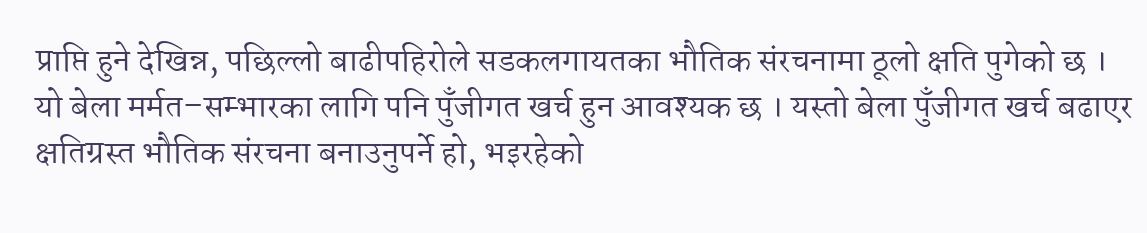प्राप्ति हुने देखिन्न, पछिल्लो बाढीपहिरोले सडकलगायतका भौतिक संरचनामा ठूलो क्षति पुगेको छ । यो बेला मर्मत–सम्भारका लागि पनि पुँजीगत खर्च हुन आवश्यक छ । यस्तो बेला पुँजीगत खर्च बढाएर क्षतिग्रस्त भौतिक संरचना बनाउनुपर्ने हो, भइरहेको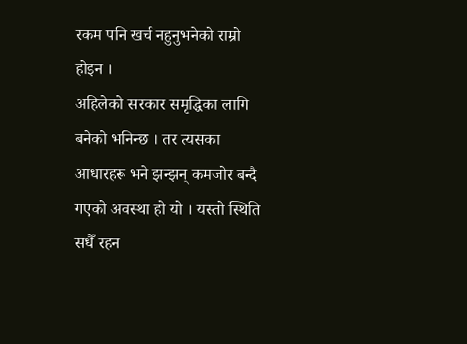रकम पनि खर्च नहुनुभनेको राम्रो होइन ।
अहिलेको सरकार समृद्धिका लागि बनेको भनिन्छ । तर त्यसका आधारहरू भने झन्झन् कमजोर बन्दै गएको अवस्था हो यो । यस्तो स्थिति सधैँ रहन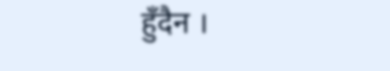हुँदैन ।